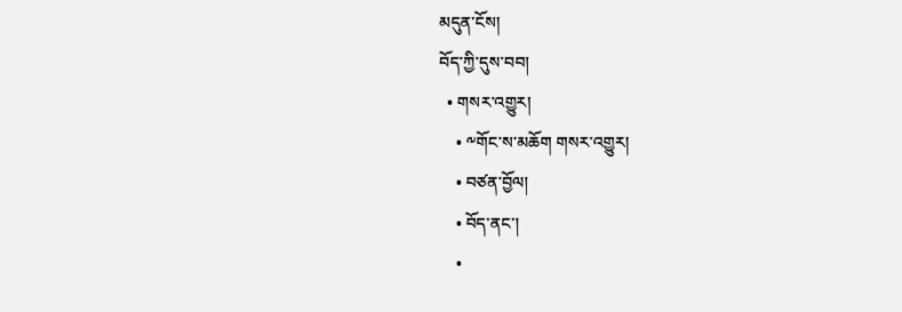མདུན་ངོས།
བོད་ཀྱི་དུས་བབ།
  • གསར་འགྱུར།
    • ༸གོང་ས་མཆོག གསར་འགྱུར།
    • བཙན་བྱོལ།
    • བོད་ནང་།
    •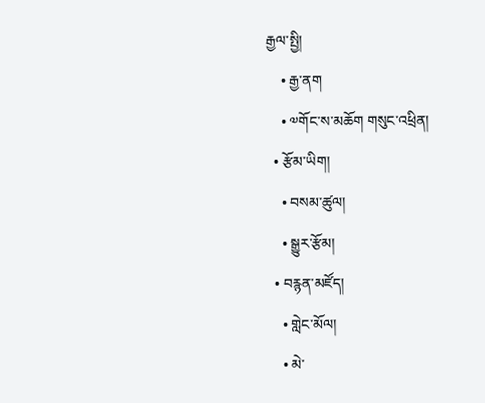རྒྱལ་སྤྱི།
    • རྒྱ་ནག
    • ༧གོང་ས་མཆོག གསུང་འཕྲིན།
  • རྩོམ་ཡིག།
    • བསམ་ཚུལ།
    • སྒྱུར་རྩོམ།
  • བརྙན་མཛོད།
    • གླེང་མོལ།
    • མེ་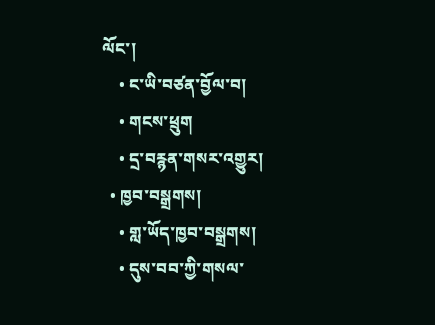ལོང་།
    • ང་ཡི་བཙན་བྱོལ་བ།
    • གངས་ཕྲུག
    • དྲ་བརྙན་གསར་འགྱུར།
  • ཁྱབ་བསྒྲགས།
    • གླ་ཡོད་ཁྱབ་བསྒྲགས།
    • དུས་བབ་ཀྱི་གསལ་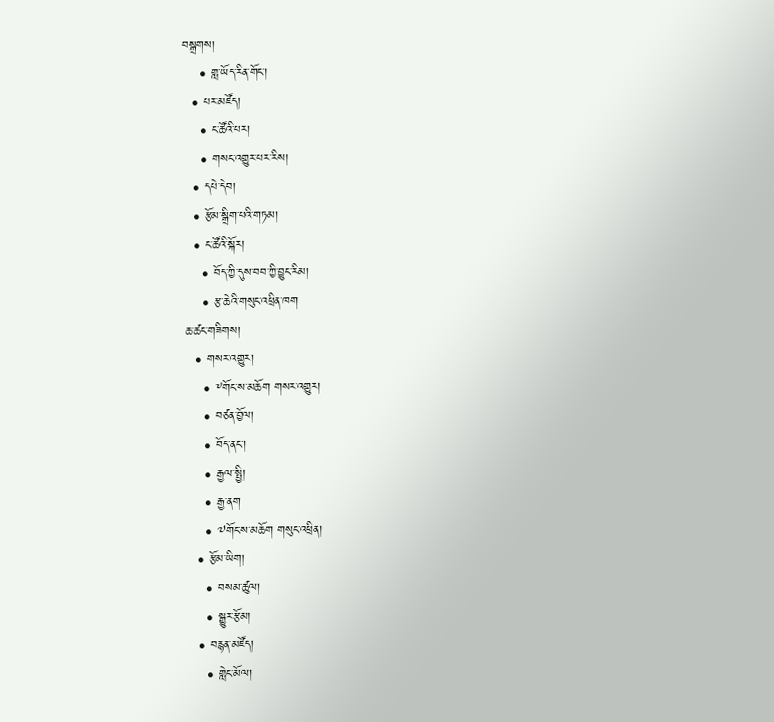བསྒྲགས།
    • གླ་ཡོད་རིན་གོང་།
  • པར་མཛོད།
    • ང་ཚོའི་པར།
    • གསང་འགྱུར་པར་རིས།
  • དཔེ་དེབ།
  • རྩོམ་སྒྲིག་པའི་གཏམ།
  • ང་ཚོའི་སྐོར།
    • བོད་ཀྱི་དུས་བབ་ཀྱི་བྱུང་རིམ།
    • རྩ་ཆེའི་གསུང་འཕྲིན་ཁག
ཆ་ཚང་གཟིགས།
  • གསར་འགྱུར།
    • ༸གོང་ས་མཆོག གསར་འགྱུར།
    • བཙན་བྱོལ།
    • བོད་ནང་།
    • རྒྱལ་སྤྱི།
    • རྒྱ་ནག
    • ༧གོང་ས་མཆོག གསུང་འཕྲིན།
  • རྩོམ་ཡིག།
    • བསམ་ཚུལ།
    • སྒྱུར་རྩོམ།
  • བརྙན་མཛོད།
    • གླེང་མོལ།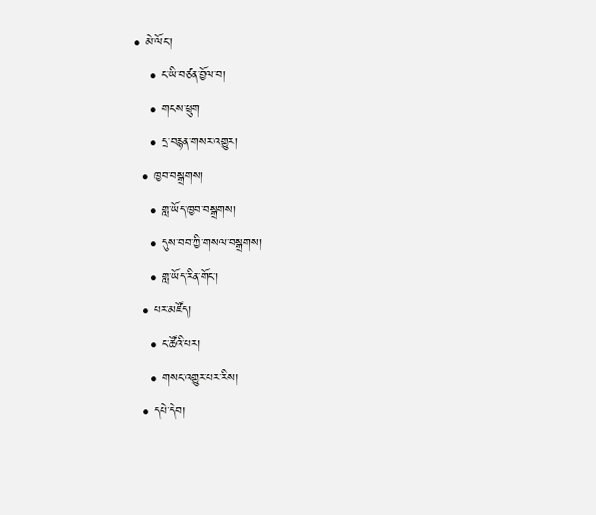• མེ་ལོང་།
    • ང་ཡི་བཙན་བྱོལ་བ།
    • གངས་ཕྲུག
    • དྲ་བརྙན་གསར་འགྱུར།
  • ཁྱབ་བསྒྲགས།
    • གླ་ཡོད་ཁྱབ་བསྒྲགས།
    • དུས་བབ་ཀྱི་གསལ་བསྒྲགས།
    • གླ་ཡོད་རིན་གོང་།
  • པར་མཛོད།
    • ང་ཚོའི་པར།
    • གསང་འགྱུར་པར་རིས།
  • དཔེ་དེབ།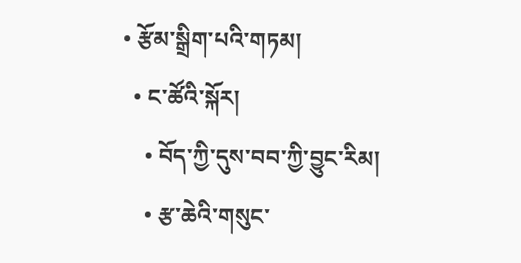• རྩོམ་སྒྲིག་པའི་གཏམ།
  • ང་ཚོའི་སྐོར།
    • བོད་ཀྱི་དུས་བབ་ཀྱི་བྱུང་རིམ།
    • རྩ་ཆེའི་གསུང་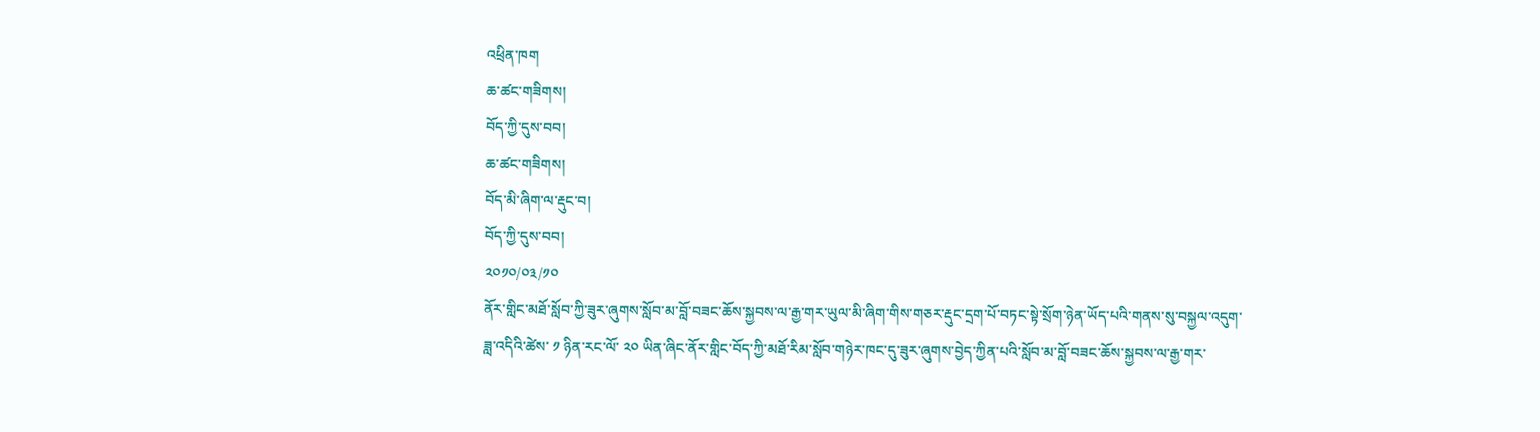འཕྲིན་ཁག
ཆ་ཚང་གཟིགས།
བོད་ཀྱི་དུས་བབ།
ཆ་ཚང་གཟིགས།
བོད་མི་ཞིག་ལ་རྡུང་བ།
བོད་ཀྱི་དུས་བབ།
༢༠༡༠/༠༣/༡༠
ནོར་གླིང་མཐོ་སློབ་ཀྱི་ཟུར་ཞུགས་སློབ་མ་བློ་བཟང་ཆོས་སྐྱབས་ལ་རྒྱ་གར་ཡུལ་མི་ཞིག་གིས་གཅར་རྡུང་དྲག་པོ་བཏང་སྟེ་སྲོག་ཉེན་ཡོད་པའི་གནས་སུ་བསྐྱལ་འདུག་
ཟླ་འདིའི་ཚེས་ ༡ ཉིན་རང་ལོ་ ༢༠ ཡིན་ཞིང་ནོར་གླིང་བོད་ཀྱི་མཐོ་རིམ་སློབ་གཉེར་ཁང་དུ་ཟུར་ཞུགས་བྱེད་ཀྱིན་པའི་སློབ་མ་བློ་བཟང་ཆོས་སྐྱབས་ལ་རྒྱ་གར་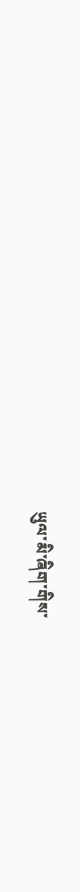ཡུལ་མི་ཞིག་གིས་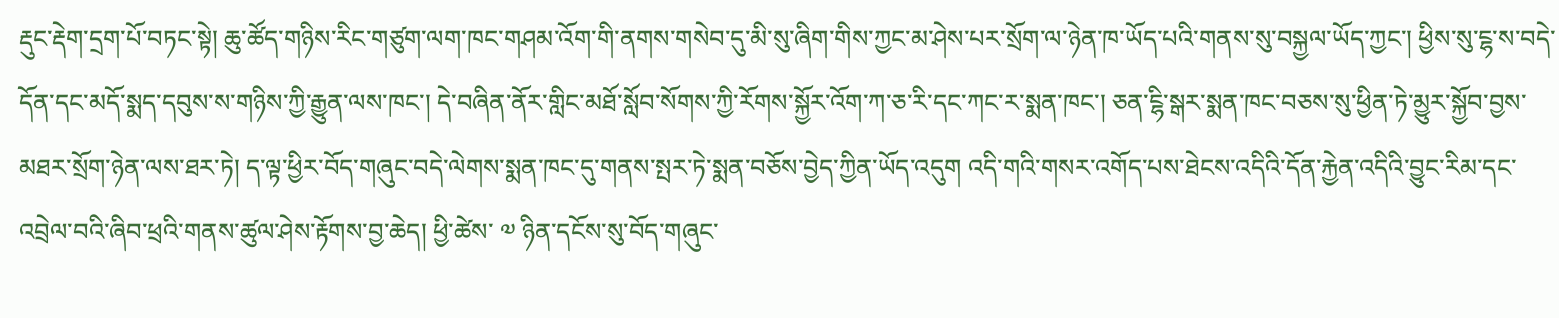རྡུང་རྡེག་དྲག་པོ་བཏང་སྟེ། ཆུ་ཚོད་གཉིས་རིང་གཙུག་ལག་ཁང་གཤམ་འོག་གི་ནགས་གསེབ་དུ་མི་སུ་ཞིག་གིས་ཀྱང་མ་ཤེས་པར་སྲོག་ལ་ཉེན་ཁ་ཡོད་པའི་གནས་སུ་བསྐྱལ་ཡོད་ཀྱང་། ཕྱིས་སུ་ངྷ་ས་བདེ་དོན་དང་མདོ་སྨད་དབུས་ས་གཉིས་ཀྱི་རྒྱུན་ལས་ཁང་། དེ་བཞིན་ནོར་གླིང་མཐོ་སློབ་སོགས་ཀྱི་རོགས་སྐྱོར་འོག་ཀ་ཅ་རི་དང་ཀང་ར་སྨན་ཁང་། ཅན་ངྷི་སྒར་སྨན་ཁང་བཅས་སུ་ཕྱིན་ཏེ་མྱུར་སྐྱོབ་བྱས་མཐར་སྲོག་ཉེན་ལས་ཐར་ཏེ། ད་ལྟ་ཕྱིར་བོད་གཞུང་བདེ་ལེགས་སྨན་ཁང་དུ་གནས་སྤར་ཏེ་སྨན་བཅོས་བྱེད་ཀྱིན་ཡོད་འདུག འདི་གའི་གསར་འགོད་པས་ཐེངས་འདིའི་དོན་རྐྱེན་འདིའི་བྱུང་རིམ་དང་འབྲེལ་བའི་ཞིབ་ཕྲའི་གནས་ཚུལ་ཤེས་རྟོགས་བྱ་ཆེད། ཕྱི་ཚེས་ ༧ ཉིན་དངོས་སུ་བོད་གཞུང་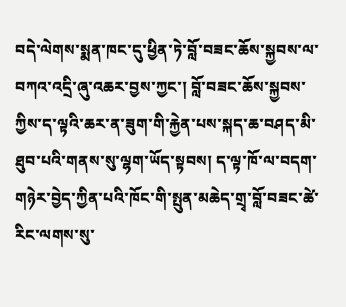བདེ་ལེགས་སྨན་ཁང་དུ་ཕྱིན་ཏེ་བློ་བཟང་ཆོས་སྐྱབས་ལ་བཀའ་འདྲི་ཞུ་འཆར་བྱས་ཀྱང་། བློ་བཟང་ཆོས་སྐྱབས་ཀྱིས་ད་ལྟའི་ཆར་ན་ཟུག་གི་རྐྱེན་པས་སྐད་ཆ་བཤད་མི་ཐུབ་པའི་གནས་སུ་ལྷག་ཡོད་སྟབས། ད་ལྟ་ཁོ་ལ་བདག་གཉེར་བྱེད་ཀྱིན་པའི་ཁོང་གི་སྤུན་མཆེད་གྲྭ་བློ་བཟང་ཚེ་རིང་ལགས་སུ་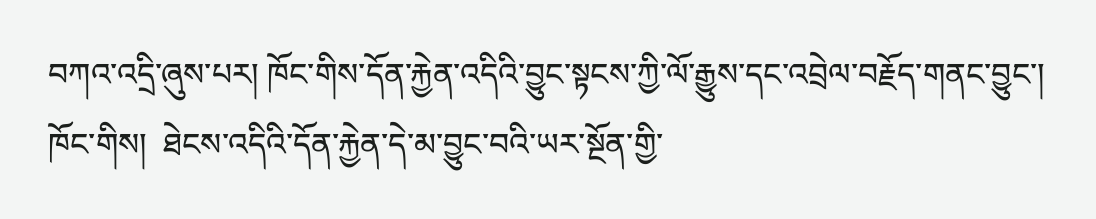བཀའ་འདྲི་ཞུས་པར། ཁོང་གིས་དོན་རྐྱེན་འདིའི་བྱུང་སྟངས་ཀྱི་ལོ་རྒྱུས་དང་འབྲེལ་བརྗོད་གནང་བྱུང་། ཁོང་གིས།  ཐེངས་འདིའི་དོན་རྐྱེན་དེ་མ་བྱུང་བའི་ཡར་སྔོན་གྱི་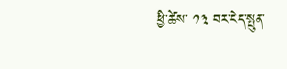ཕྱི་ཚེས་ ༡༣ བར་ངེད་སྤུན་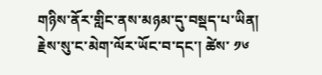གཉིས་ནོར་གླིང་ནས་མཉམ་དུ་བསྡད་པ་ཡིན། རྗེས་སུ་ང་མེག་ལོར་ཡོང་བ་དང་། ཚེས་ ༡༦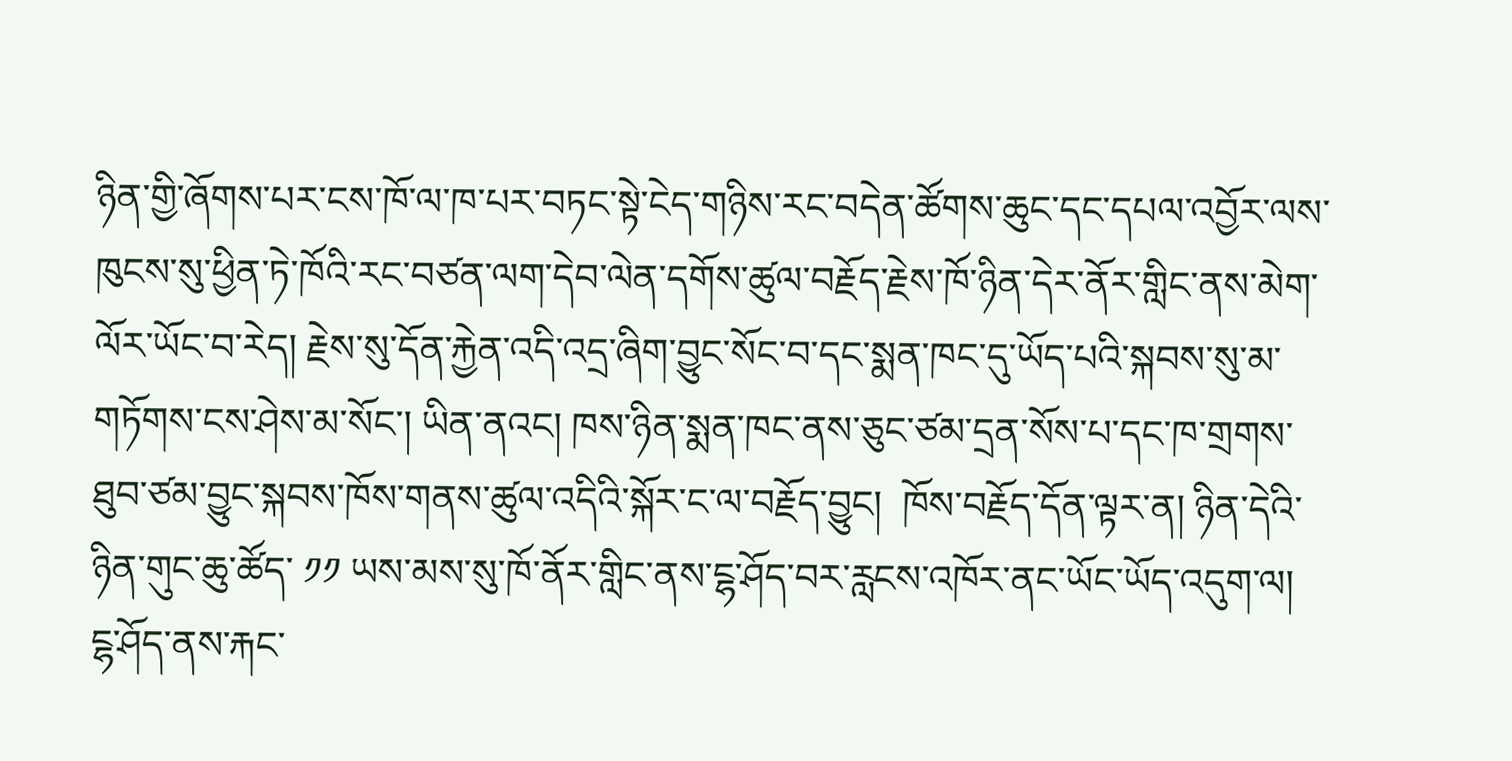ཉིན་གྱི་ཞོགས་པར་ངས་ཁོ་ལ་ཁ་པར་བཏང་སྟེ་ངེད་གཉིས་རང་བདེན་ཚོགས་ཆུང་དང་དཔལ་འབྱོར་ལས་ཁུངས་སུ་ཕྱིན་ཏེ་ཁོའི་རང་བཙན་ལག་དེབ་ལེན་དགོས་ཚུལ་བརྗོད་རྗེས་ཁོ་ཉིན་དེར་ནོར་གླིང་ནས་མེག་ལོར་ཡོང་བ་རེད། རྗེས་སུ་དོན་རྐྱེན་འདི་འདྲ་ཞིག་བྱུང་སོང་བ་དང་སྨན་ཁང་དུ་ཡོད་པའི་སྐབས་སུ་མ་གཏོགས་ངས་ཤེས་མ་སོང་། ཡིན་ནའང། ཁས་ཉིན་སྨན་ཁང་ནས་ཅུང་ཙམ་དྲན་སོས་པ་དང་ཁ་གྲགས་ཐུབ་ཙམ་བྱུང་སྐབས་ཁོས་གནས་ཚུལ་འདིའི་སྐོར་ང་ལ་བརྗོད་བྱུང།  ཁོས་བརྗོད་དོན་ལྟར་ན། ཉིན་དེའི་ཉིན་གུང་ཆུ་ཚོད་ ༡༡ ཡས་མས་སུ་ཁོ་ནོར་གླིང་ནས་ངྷ་ཤོད་བར་རླངས་འཁོར་ནང་ཡོང་ཡོད་འདུག་ལ།  ངྷ་ཤོད་ནས་རྐང་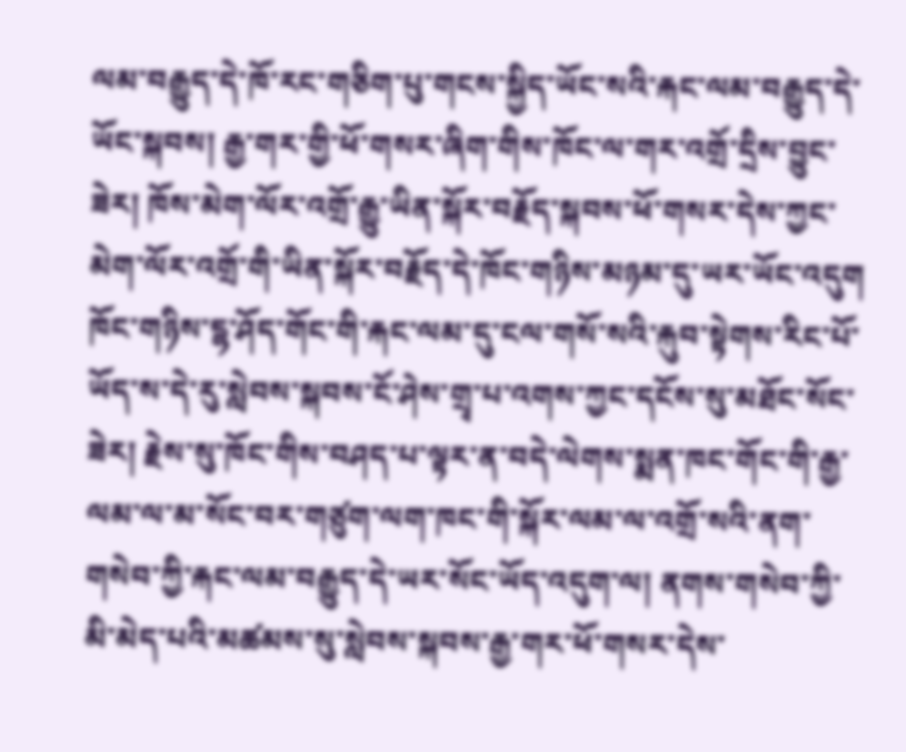ལམ་བརྒྱུད་དེ་ཁོ་རང་གཅིག་པུ་གངས་སྐྱིད་ཡོང་སའི་རྐང་ལམ་བརྒྱུད་དེ་ཡོང་སྐབས། རྒྱ་གར་གྱི་ཕོ་གསར་ཞིག་གིས་ཁོང་ལ་གར་འགྲོ་དྲིས་བྱུང་ཟེར། ཁོས་མེག་ལོར་འགྲོ་རྒྱུ་ཡིན་སྐོར་བརྗོད་སྐབས་ཕོ་གསར་དེས་ཀྱང་མེག་ལོར་འགྲོ་གི་ཡིན་སྐོར་བརྗོད་དེ་ཁོང་གཉིས་མཉམ་དུ་ཡར་ཡོང་འདུག  ཁོང་གཉིས་ངྷ་ཤོད་གོང་གི་རྐང་ལམ་དུ་ངལ་གསོ་སའི་རྐུབ་སྟེགས་རིང་པོ་ཡོད་ས་དེ་རུ་སླེབས་སྐབས་ངོ་ཤེས་གྲྭ་པ་འགས་ཀྱང་དངོས་སུ་མཐོང་སོང་ཟེར། རྗེས་སུ་ཁོང་གིས་བཤད་པ་ལྟར་ན་བདེ་ལེགས་སྨན་ཁང་གོང་གི་རྒྱ་ལམ་ལ་མ་སོང་བར་གཙུག་ལག་ཁང་གི་སྐོར་ལམ་ལ་འགྲོ་སའི་ནག་གསེབ་ཀྱི་རྐང་ལམ་བརྒྱུད་དེ་ཡར་སོང་ཡོད་འདུག་ལ། ནགས་གསེབ་ཀྱི་མི་མེད་པའི་མཚམས་སུ་སླེབས་སྐབས་རྒྱ་གར་ཕོ་གསར་དེས་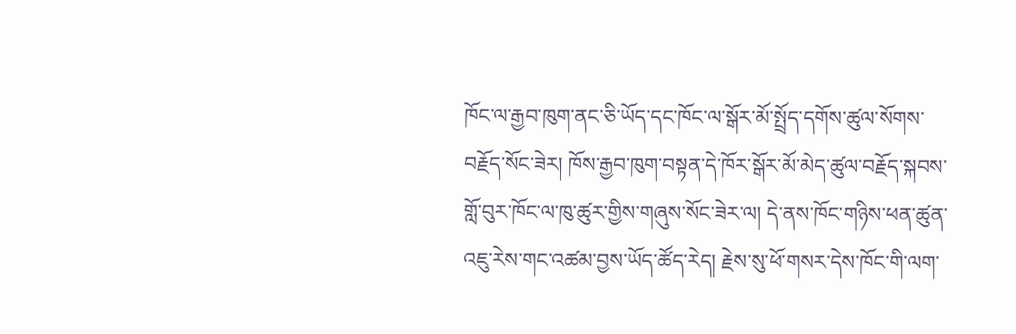ཁོང་ལ་རྒྱབ་ཁུག་ནང་ཅི་ཡོད་དང་ཁོང་ལ་སྒོར་མོ་སྤྲོད་དགོས་ཚུལ་སོགས་བརྗོད་སོང་ཟེར། ཁོས་རྒྱབ་ཁུག་བསྟན་དེ་ཁོར་སྒོར་མོ་མེད་ཚུལ་བརྗོད་སྐབས་གློ་བུར་ཁོང་ལ་ཁུ་ཚུར་གྱིས་གཞུས་སོང་ཟེར་ལ། དེ་ནས་ཁོང་གཉིས་ཕན་ཚུན་འཇུ་རེས་གང་འཚམ་བྱས་ཡོད་ཚོད་རེད། རྗེས་སུ་ཕོ་གསར་དེས་ཁོང་གི་ལག་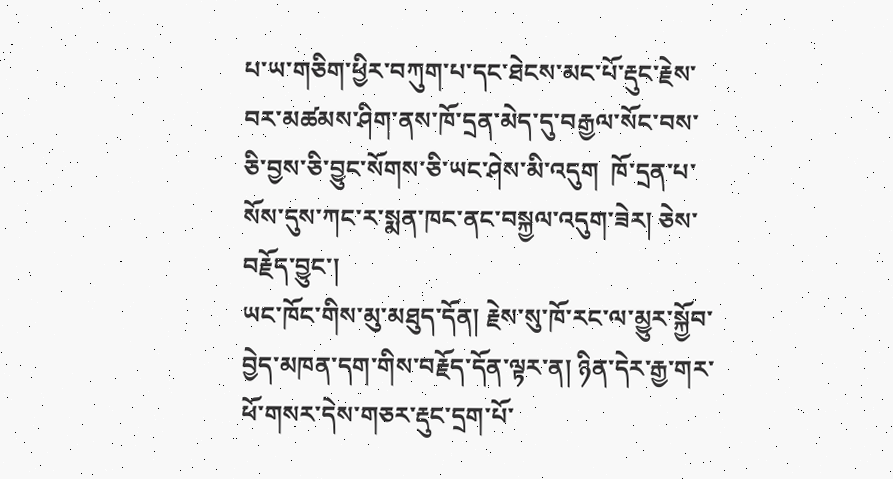པ་ཡ་གཅིག་ཕྱིར་བཀུག་པ་དང་ཐེངས་མང་པོ་རྡུང་རྗེས་བར་མཚམས་ཤིག་ནས་ཁོ་དྲན་མེད་དུ་བརྒྱལ་སོང་བས་ཅི་བྱས་ཅི་བྱུང་སོགས་ཅི་ཡང་ཤེས་མི་འདུག  ཁོ་དྲན་པ་སོས་དུས་ཀང་ར་སྨན་ཁང་ནང་བསྐྱལ་འདུག་ཟེར། ཅེས་བརྗོད་བྱུང་།
ཡང་ཁོང་གིས་མུ་མཐུད་དོན། རྗེས་སུ་ཁོ་རང་ལ་མྱུར་སྐྱོབ་བྱེད་མཁན་དག་གིས་བརྗོད་དོན་ལྟར་ན། ཉིན་དེར་རྒྱ་གར་ཕོ་གསར་དེས་གཅར་རྡུང་དྲག་པོ་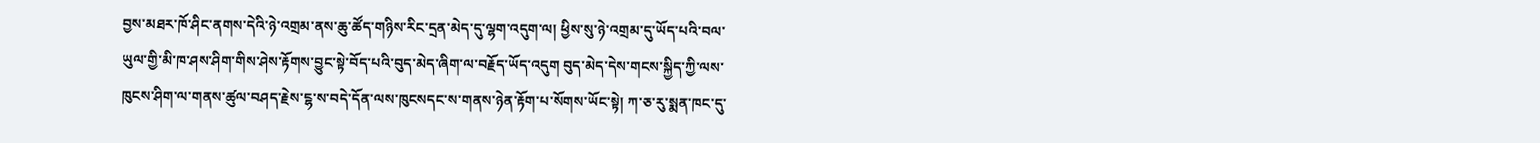བྱས་མཐར་ཁོ་ཤིང་ནགས་དེའི་ཉེ་འགྲམ་ནས་ཆུ་ཚོད་གཉིས་རིང་དྲན་མེད་དུ་ལྷག་འདུག་ལ། ཕྱིས་སུ་ཉེ་འགྲམ་དུ་ཡོད་པའི་བལ་ཡུལ་གྱི་མི་ཁ་ཤས་ཤིག་གིས་ཤེས་རྟོགས་བྱུང་སྟེ་བོད་པའི་བུད་མེད་ཞིག་ལ་བརྗོད་ཡོད་འདུག བུད་མེད་དེས་གངས་སྐྱིད་ཀྱི་ལས་ཁུངས་ཤིག་ལ་གནས་ཚུལ་བཤད་རྗེས་ངྷ་ས་བདེ་དོན་ལས་ཁུངསདང་ས་གནས་ཉེན་རྟོག་པ་སོགས་ཡོང་སྟེ། ཀ་ཅ་རུ་སྨན་ཁང་དུ་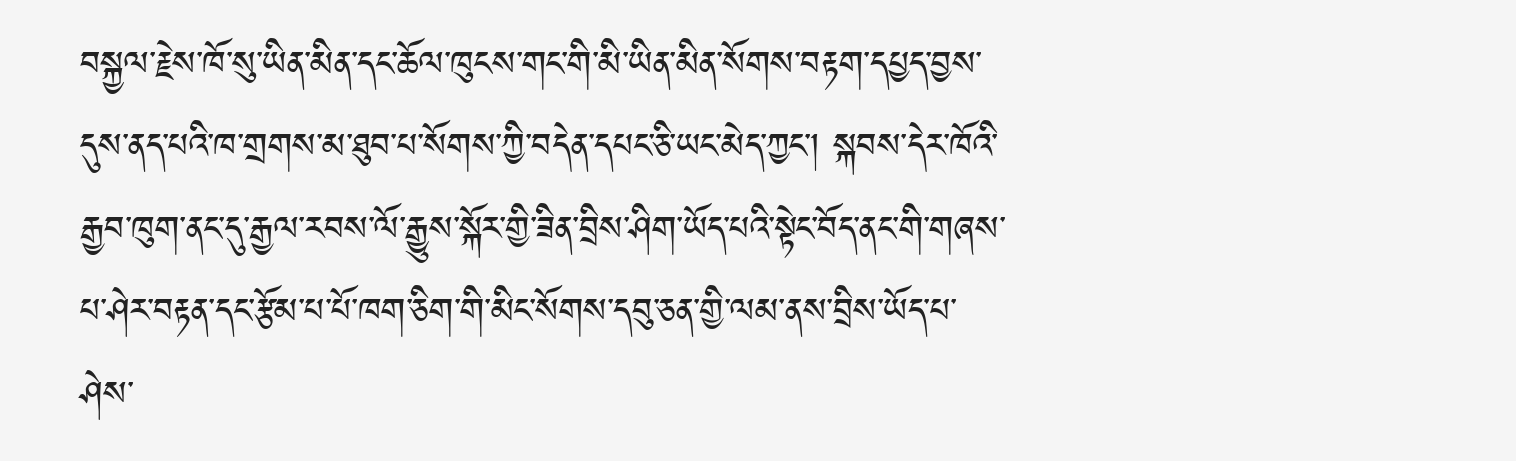བསྐྱལ་རྗེས་ཁོ་སུ་ཡིན་མིན་དང་ཆོལ་ཁུངས་གང་གི་མི་ཡིན་མིན་སོགས་བརྟག་དཔྱད་བྱས་དུས་ནད་པའི་ཁ་གྲགས་མ་ཐུབ་པ་སོགས་ཀྱི་བདེན་དཔང་ཅི་ཡང་མེད་ཀྱང་། སྐབས་དེར་ཁོའི་རྒྱབ་ཁུག་ནང་དུ་རྒྱལ་རབས་ལོ་རྒྱུས་སྐོར་གྱི་ཟིན་བྲིས་ཤིག་ཡོད་པའི་སྟེང་བོད་ནང་གི་གཞས་པ་ཤེར་བརྟན་དང་རྩོམ་པ་པོ་ཁག་ཅིག་གི་མིང་སོགས་དབུ་ཅན་གྱི་ལམ་ནས་བྲིས་ཡོད་པ་ཤེས་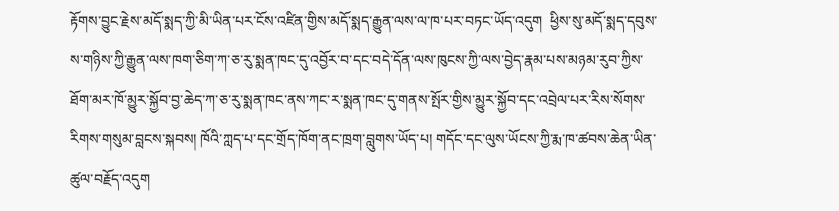རྟོགས་བྱུང་རྗེས་མདོ་སྨད་ཀྱི་མི་ཡིན་པར་ངོས་འཛིན་གྱིས་མདོ་སྨད་རྒྱུན་ལས་ལ་ཁ་པར་བཏང་ཡོད་འདུག  ཕྱིས་སུ་མདོ་སྨད་དབུས་ས་གཉིས་ཀྱི་རྒྱུན་ལས་ཁག་ཅིག་ཀ་ཅ་རུ་སྨན་ཁང་དུ་འབྱོར་བ་དང་བདེ་དོན་ལས་ཁུངས་ཀྱི་ལས་བྱེད་རྣམ་པས་མཉམ་རུབ་ཀྱིས་ཐོག་མར་ཁོ་མྱུར་སྐྱོབ་བྱ་ཆེད་ཀ་ཅ་རུ་སྨན་ཁང་ནས་ཀང་ར་སྨན་ཁང་དུ་གནས་སྤོར་གྱིས་མྱུར་སྐྱོབ་དང་འབྲེལ་པར་རིས་སོགས་རིགས་གསུམ་བླངས་སྐབས། ཁོའི་ཀླད་པ་དང་གྲོད་ཁོག་ནང་ཁྲག་བླུགས་ཡོད་པ། གདོང་དང་ལུས་ཡོངས་ཀྱི་རྨ་ཁ་ཚབས་ཆེན་ཡིན་ཚུལ་བརྗོད་འདུག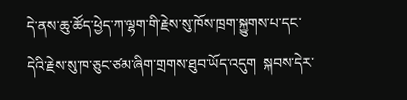དེ་ནས་ཆུ་ཚོད་ཕྱེད་ཀ་ལྷག་གི་རྗེས་སུ་ཁོས་ཁྲག་སྐྱུགས་པ་དང་དེའི་རྗེས་སུ་ཁ་ཅུང་ཙམ་ཞིག་གྲགས་ཐུབ་ཡོད་འདུག  སྐབས་དེར་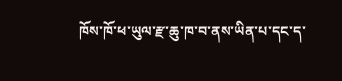ཁོས་ཁོ་ཕ་ཡུལ་རྫ་ཆུ་ཁ་བ་ནས་ཡིན་པ་དང་ད་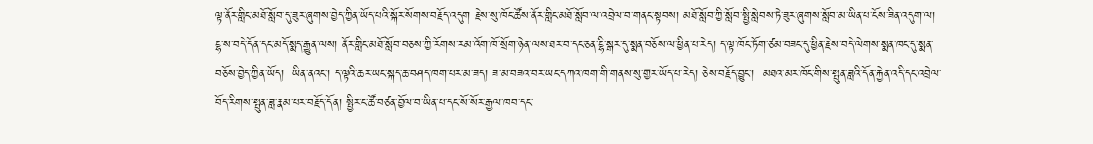ལྟ་ནོར་གླིང་མཐོ་སློབ་དུ་ཟུར་ཞུགས་བྱེད་ཀྱིན་ཡོད་པའི་སྐོར་སོགས་བརྗོད་འདུག རྗེས་སུ་ཁོང་ཚོས་ནོར་གླིང་མཐོ་སློབ་ལ་འབྲེལ་བ་གནང་སྟབས། མཐོ་སློབ་ཀྱི་སློབ་སྤྱི་སླེབས་ཏེ་ཟུར་ཞུགས་སློབ་མ་ཡིན་པ་ངོས་ཟིན་འདུག་ལ།  ངྷ་ས་བདེ་དོན་དང་མདོ་སྨད་རྒྱུན་ལས། ནོར་གླིང་མཐོ་སློབ་བཅས་ཀྱི་རོགས་རམ་འོག་ཁོ་སྲོག་ཉེན་ལས་ཐར་བ་དང་ཅན་ངྷི་སྒར་དུ་སྨན་བཅོས་ལ་ཕྱིན་པ་རེད། ད་ལྟ་ཁོང་ཏོག་ཙམ་བཟང་དུ་ཕྱིན་རྗེས་བདེ་ལེགས་སྨན་ཁང་དུ་སྨན་བཅོས་བྱེད་ཀྱིན་ཡོད།  ཡིན་ནའང་། ད་ལྟའི་ཆར་ཡང་སྐད་ཆ་བཤད་ཁག་པར་མ་ཟད། ཟ་མ་བཟའ་བར་ཡང་དཀའ་ཁག་གི་གནས་སུ་གྱར་ཡོད་པ་རེད། ཅེས་བརྗོད་བྱུང་།  མཐའ་མར་ཁོང་གིས་སྤུན་ཟླའི་དོན་རྐྱེན་འདི་དང་འབྲེལ་བོད་རིགས་སྤུན་ཟླ་རྣམ་པར་བརྗོད་དོན། སྤྱིར་ང་ཚོ་བཙན་བྱོལ་བ་ཡིན་པ་དང་སོ་སོར་རྒྱལ་ཁབ་དང་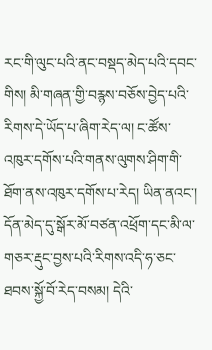རང་གི་ལུང་པའི་ནང་བསྡད་མེད་པའི་དབང་གིས། མི་གཞན་གྱི་བརྙས་བཅོས་བྱེད་པའི་རིགས་དེ་ཡོད་པ་ཞིག་རེད་ལ། ང་ཚོས་འཁུར་དགོས་པའི་གནས་ལུགས་ཤིག་གི་ཐོག་ནས་འཁུར་དགོས་པ་རེད། ཡིན་ནའང་། དོན་མེད་དུ་སྒོར་མོ་བཙན་འཕྲོག་དང་མི་ལ་གཅར་རྡུང་བྱས་པའི་རིགས་འདི་ཧ་ཅང་ཐབས་སྐྱོ་བོ་རེད་བསམ། དེའི་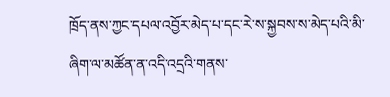ཁྲོད་ནས་ཀྱང་དཔལ་འབྱོར་མེད་པ་དང་རེ་ས་སྐྱབས་ས་མེད་པའི་མི་ཞིག་ལ་མཚོན་ན་འདི་འདྲའི་གནས་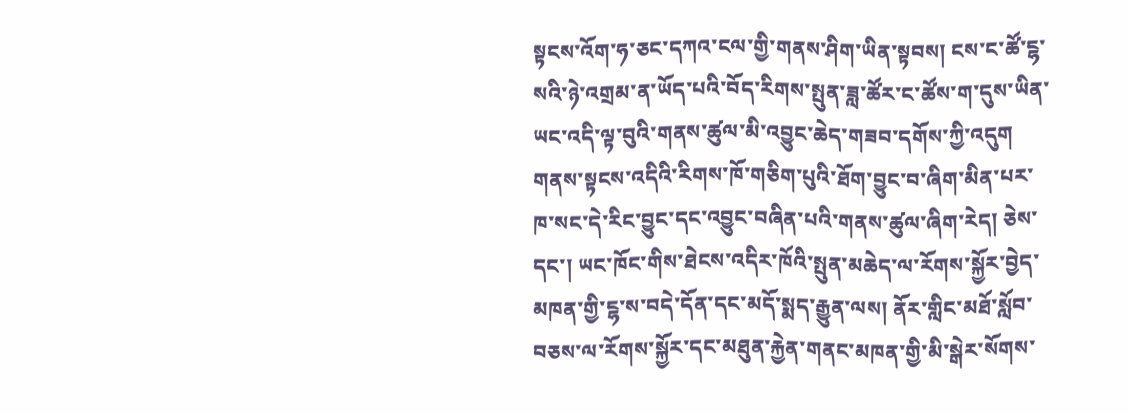སྟངས་འོག་ཧ་ཅང་དཀའ་ངལ་གྱི་གནས་ཤིག་ཡིན་སྟབས། ངས་ང་ཚོ་ངྷ་སའི་ཉེ་འགྲམ་ན་ཡོད་པའི་བོད་རིགས་སྤུན་ཟླ་ཚོར་ང་ཚོས་ག་དུས་ཡིན་ཡང་འདི་ལྟ་བུའི་གནས་ཚུལ་མི་འབྱུང་ཆེད་གཟབ་དགོས་ཀྱི་འདུག གནས་སྟངས་འདིའི་རིགས་ཁོ་གཅིག་པུའི་ཐོག་བྱུང་བ་ཞིག་མིན་པར་ཁ་སང་དེ་རིང་བྱུང་དང་འབྱུང་བཞིན་པའི་གནས་ཚུལ་ཞིག་རེད། ཅེས་དང་། ཡང་ཁོང་གིས་ཐེངས་འདིར་ཁོའི་སྤུན་མཆེད་ལ་རོགས་སྐྱོར་བྱེད་མཁན་གྱི་ངྷ་ས་བདེ་དོན་དང་མདོ་སྨད་རྒྱུན་ལས། ནོར་གླིང་མཐོ་སློབ་བཅས་ལ་རོགས་སྐྱོར་དང་མཐུན་རྐྱེན་གནང་མཁན་གྱི་མི་སྒེར་སོགས་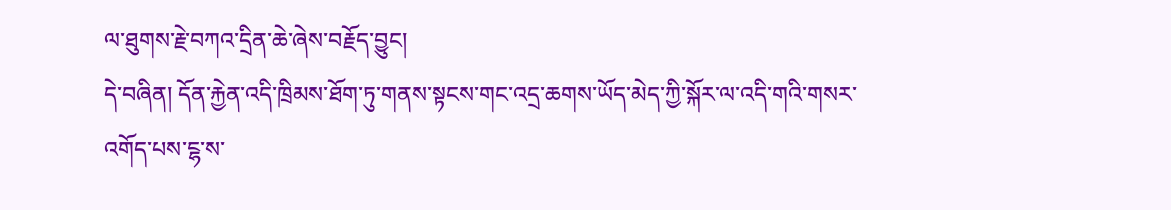ལ་ཐུགས་རྗེ་བཀའ་དྲིན་ཆེ་ཞེས་བརྗོད་བྱུང།
དེ་བཞིན། དོན་རྐྱེན་འདི་ཁྲིམས་ཐོག་ཏུ་གནས་སྟངས་གང་འདྲ་ཆགས་ཡོད་མེད་ཀྱི་སྐོར་ལ་འདི་གའི་གསར་འགོད་པས་ངྷ་ས་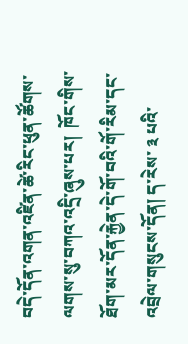བདེ་དོན་འགན་འཛིན་ཚེ་རིང་ཕུན་ཚོགས་ལགས་སུ་བཀའ་འདྲི་ཞུས་པར།  ཁོང་གིས་ཐོག་མར་དོན་རྐྱེན་དེ་གོ་བའི་གོ་རིམ་དང་འབྲེལ་གསུངས་དོན། ད་རེས་ ༣ པའི་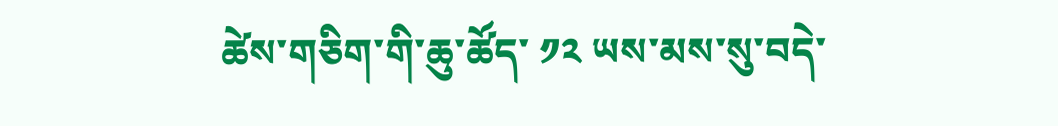ཚེས་གཅིག་གི་ཆུ་ཚོད་ ༡༢ ཡས་མས་སུ་བདེ་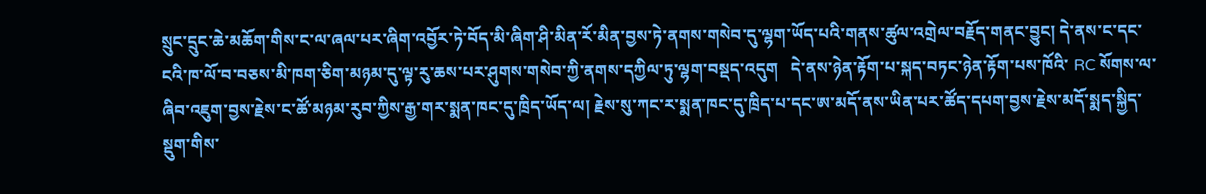སྲུང་དྲུང་ཆེ་མཆོག་གིས་ང་ལ་ཞལ་པར་ཞིག་འབྱོར་ཏེ་བོད་མི་ཞིག་ཤི་མིན་རོ་མིན་བྱས་ཏེ་ནགས་གསེབ་དུ་ལྷག་ཡོད་པའི་གནས་ཚུལ་འགྲེལ་བརྗོད་གནང་བྱུང། དེ་ནས་ང་དང་ངའི་ཁ་ལོ་བ་བཅས་མི་ཁག་ཅིག་མཉམ་དུ་ལྟ་རུ་ཆས་པར་ཤུགས་གསེབ་ཀྱི་ནགས་དཀྱིལ་ཏུ་ལྷག་བསྡད་འདུག   དེ་ནས་ཉེན་རྟོག་པ་སྐད་བཏང་ཉེན་རྟོག་པས་ཁོའི་ RC སོགས་ལ་ཞིབ་འཇུག་བྱས་རྗེས་ང་ཚོ་མཉམ་རུབ་ཀྱིས་རྒྱ་གར་སྨན་ཁང་དུ་ཁྲིད་ཡོད་ལ། རྗེས་སུ་ཀང་ར་སྨན་ཁང་དུ་ཁྲིད་པ་དང་ཨ་མདོ་ནས་ཡིན་པར་ཚོད་དཔག་བྱས་རྗེས་མདོ་སྨད་སྐྱིད་སྡུག་གིས་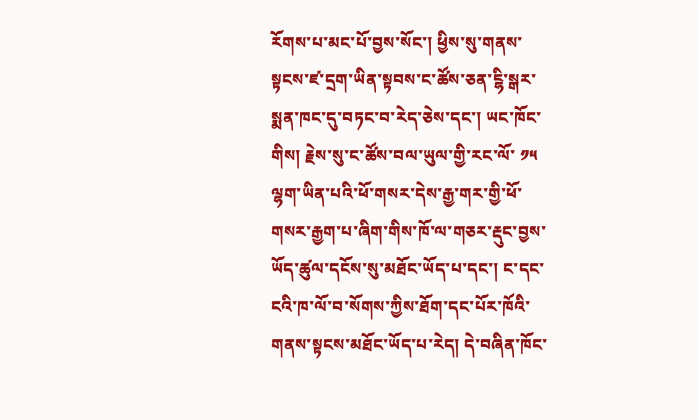རོགས་པ་མང་པོ་བྱས་སོང་། ཕྱིས་སུ་གནས་སྟངས་ཛ་དྲག་ཡིན་སྟབས་ང་ཚོས་ཅན་ངྷི་སྒར་སྨན་ཁང་དུ་བཏང་བ་རེད་ཅེས་དང་། ཡང་ཁོང་གིས། རྗེས་སུ་ང་ཚོས་བལ་ཡུལ་གྱི་རང་ལོ་ ༡༥ ལྷག་ཡིན་པའི་ཕོ་གསར་དེས་རྒྱ་གར་གྱི་ཕོ་གསར་རྒྱག་པ་ཞིག་གིས་ཁོ་ལ་གཅར་རྡུང་བྱས་ཡོད་ཚུལ་དངོས་སུ་མཐོང་ཡོད་པ་དང་། ང་དང་ངའི་ཁ་ལོ་བ་སོགས་ཀྱིས་ཐོག་དང་པོར་ཁོའི་གནས་སྟངས་མཐོང་ཡོད་པ་རེད། དེ་བཞིན་ཁོང་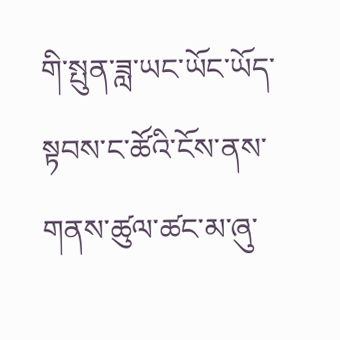གི་སྤུན་ཟླ་ཡང་ཡོང་ཡོད་སྟབས་ང་ཚོའི་ངོས་ནས་གནས་ཚུལ་ཚང་མ་ཞུ་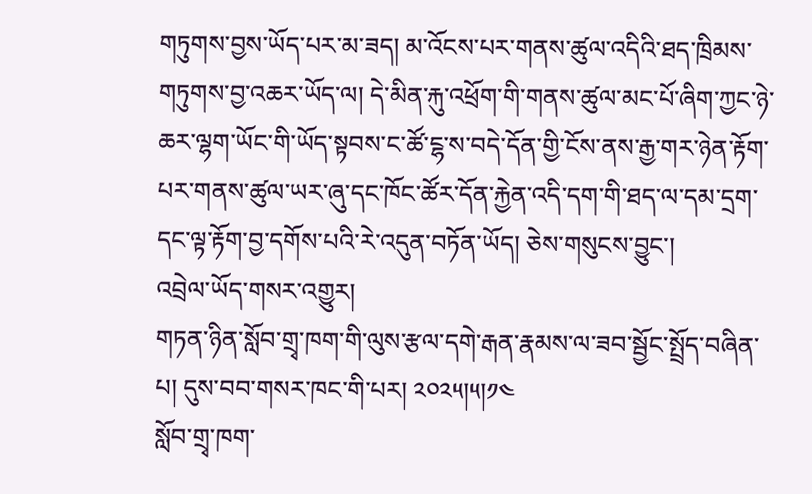གཏུགས་བྱས་ཡོད་པར་མ་ཟད། མ་འོངས་པར་གནས་ཚུལ་འདིའི་ཐད་ཁྲིམས་གཏུགས་བྱ་འཆར་ཡོད་ལ། དེ་མིན་རྐུ་འཕྲོག་གི་གནས་ཚུལ་མང་པོ་ཞིག་ཀྱང་ཉེ་ཆར་ལྷག་ཡོང་གི་ཡོད་སྟབས་ང་ཚོ་ངྷ་ས་བདེ་དོན་གྱི་ངོས་ནས་རྒྱ་གར་ཉེན་རྟོག་པར་གནས་ཚུལ་ཡར་ཞུ་དང་ཁོང་ཚོར་དོན་རྐྱེན་འདི་དག་གི་ཐད་ལ་དམ་དྲག་དང་ལྟ་རྟོག་བྱ་དགོས་པའི་རེ་འདུན་བཏོན་ཡོད། ཅེས་གསུངས་བྱུང་།
འབྲེལ་ཡོད་གསར་འགྱུར།
གཏན་ཉིན་སློབ་གྲྭ་ཁག་གི་ལུས་རྩལ་དགེ་རྒན་རྣམས་ལ་ཟབ་སྦྱོང་སྤྲོད་བཞིན་པ། དུས་བབ་གསར་ཁང་གི་པར། ༢༠༢༥།༥།༡༤
སློབ་གྲྭ་ཁག་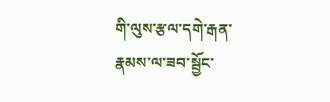གི་ལུས་རྩལ་དགེ་རྒན་རྣམས་ལ་ཟབ་སྦྱོང་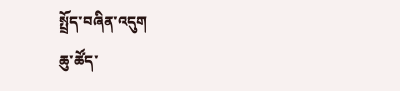སྤྲོད་བཞིན་འདུག
ཆུ་ཚོད་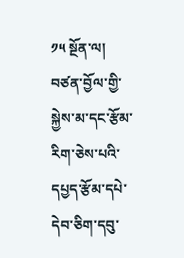༡༥ སྔོན་ལ།
བཙན་བྱོལ་གྱི་སྐྱེས་མ་དང་རྩོམ་རིག་ཅེས་པའི་དཔྱད་རྩོམ་དཔེ་དེབ་ཅིག་དབུ་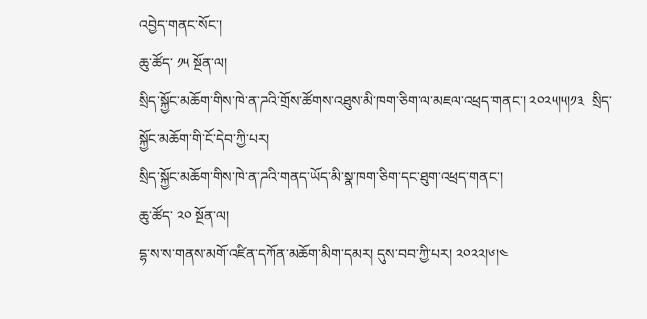འབྱེད་གནང་སོང་།
ཆུ་ཚོད་ ༡༥ སྔོན་ལ།
སྲིད་སྐྱོང་མཆོག་གིས་ཁེ་ན་ཌའི་གྲོས་ཚོགས་འཐུས་མི་ཁག་ཅིག་ལ་མཇལ་འཕྲད་གནང་། ༢༠༢༥།༥།༡༣  སྲིད་སྐྱོང་མཆོག་གི་ངོ་དེབ་ཀྱི་པར།
སྲིད་སྐྱོང་མཆོག་གིས་ཁེ་ན་ཌའི་གནད་ཡོད་མི་སྣ་ཁག་ཅིག་དང་ཐུག་འཕྲད་གནང་།
ཆུ་ཚོད་ ༢༠ སྔོན་ལ།
དྷ་ས་ས་གནས་མགོ་འཛིན་དཀོན་མཆོག་མིག་དམར། དུས་བབ་ཀྱི་པར། ༢༠༢༢།༦།༤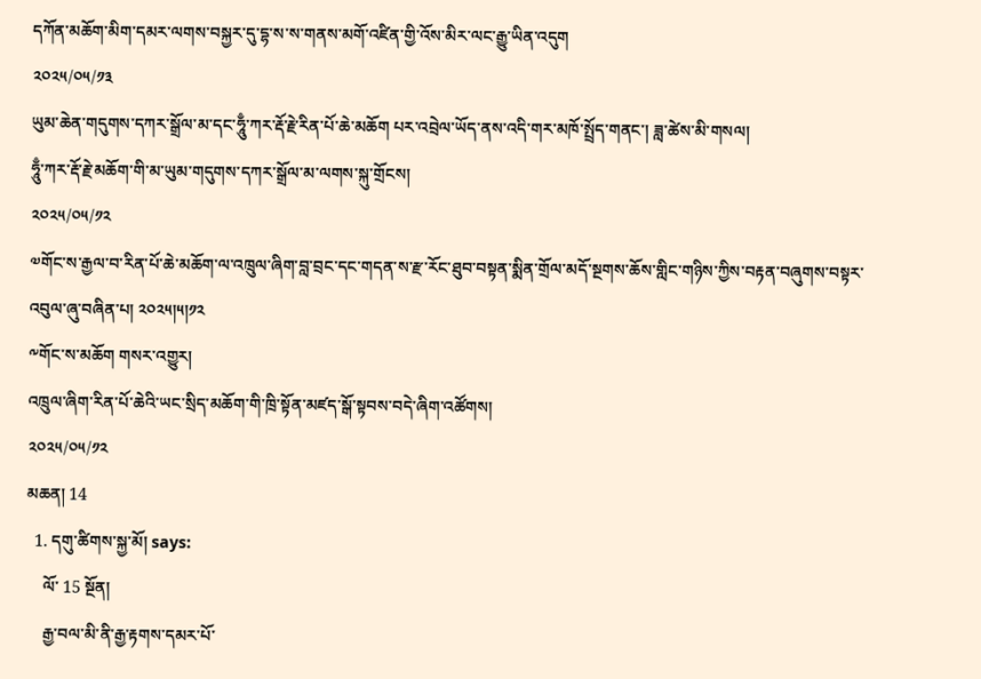དཀོན་མཆོག་མིག་དམར་ལགས་བསྐྱར་དུ་དྷ་ས་ས་གནས་མགོ་འཛིན་གྱི་འོས་མིར་ལང་རྒྱུ་ཡིན་འདུག
༢༠༢༥/༠༥/༡༣
ཡུམ་ཆེན་གདུགས་དཀར་སྒྲོལ་མ་དང་ཧཱུྃ་ཀར་རྡོ་རྗེ་རིན་པོ་ཆེ་མཆོག པར་འབྲེལ་ཡོད་ནས་འདི་གར་མཁོ་སྤྲོད་གནང་། ཟླ་ཚེས་མི་གསལ།
ཧཱུྃ་ཀར་རྡོ་རྗེ་མཆོག་གི་མ་ཡུམ་གདུགས་དཀར་སྒྲོལ་མ་ལགས་སྐུ་གྲོངས།
༢༠༢༥/༠༥/༡༢
༧གོང་ས་རྒྱལ་བ་རིན་པོ་ཆེ་མཆོག་ལ་འཁྲུལ་ཞིག་བླ་བྲང་དང་གདན་ས་རྫ་རོང་ཐུབ་བསྟན་སྨིན་གྲོལ་མདོ་སྔགས་ཆོས་གླིང་གཉིས་ཀྱིས་བརྟན་བཞུགས་བསྟར་འབུལ་ཞུ་བཞིན་པ། ༢༠༢༥།༥།༡༢
༸གོང་ས་མཆོག གསར་འགྱུར།
འཁྲུལ་ཞིག་རིན་པོ་ཆེའི་ཡང་སྲིད་མཆོག་གི་ཁྲི་སྟོན་མཛད་སྒོ་སྟབས་བདེ་ཞིག་འཚོགས།
༢༠༢༥/༠༥/༡༢
མཆན། 14
  1. དགུ་ཚིགས་སྐྱ་མོ། says:
    ལོ་ 15 སྔོན།
    རྒྱ་བལ་མི་ནི་རྒྱ་རྟགས་དམར་པོ་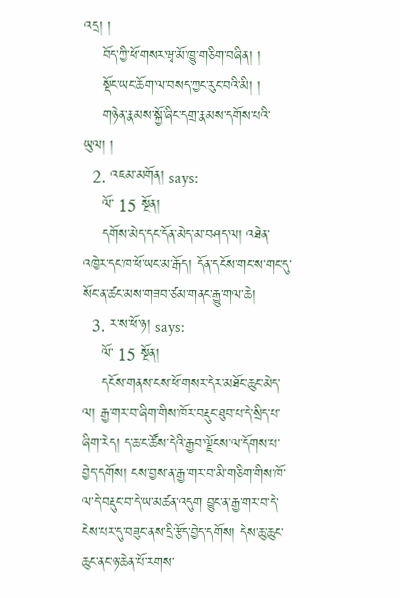འདྲ། །
    བོད་ཀྱི་ཕོ་གསར་ཝྭ་མོ་ཁྱུ་གཅིག་བཞིན། །
    སྡོང་ཡང་ཆོག་ལ་བསད་ཀྱང་རུང་བའི་མི། །
    གཉེན་རྣམས་སྐྱོ་ཞིང་དགྲ་རྣམས་དགོས་པའི་ཡུལ། །
  2. འཇམ་མགོན། says:
    ལོ་ 15 སྔོན།
    དགོས་མེད་དང་དོན་མེད་མ་བཤད་ལ། འཐེན་འཁྱེར་དང་ཁ་ཕོ་ཡང་མ་རྒོད། དོན་དངོས་གང་ས་གང་དུ་སོང་ན་ཚང་མས་གཟབ་ཙམ་གནང་རྒྱུ་གལ་ཆེ།
  3. ར་ས་ཕོ་ཉ། says:
    ལོ་ 15 སྔོན།
    དངོས་གནས་ངས་ཕོ་གསར་དེར་མཐོང་ཆུང་མེད་ལ། རྒྱ་གར་བ་ཞིག་གིས་ཁོར་བརྡུང་ཐུབ་པ་དེ་སྲིད་པ་ཞིག་རེད། ད་ཆ་ང་ཚོས་དེའི་རྒྱབ་ལྗོངས་ལ་དོགས་པ་བྱེད་དགོས། ངས་བྱས་ན་རྒྱ་གར་བ་མི་གཅིག་གིས་ཁོ་ལ་དེ་བརྡུང་བ་དེ་ཡ་མཚན་འདུག བྱུང་ན་རྒྱ་གར་བ་དེ་ངེས་པར་དུ་བཟུང་ནས་དྲི་རྩོད་བྱེད་དགོས། དེས་ཆུ་ཆུང་ཆུང་ནང་ཉ་ཆེན་པོ་རགས་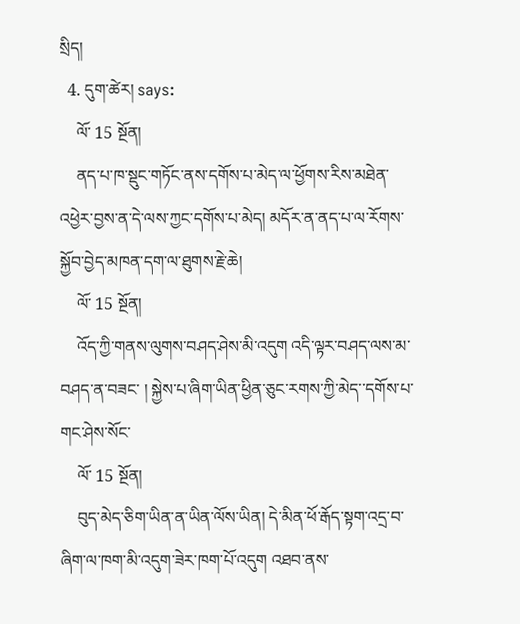སྲིད།
  4. དུག་ཚེར། says:
    ལོ་ 15 སྔོན།
    ནད་པ་ཁ་སྡུང་གཏོང་ནས་དགོས་པ་མེད་ལ་ཕྱོགས་རིས་མཐེན་འཕྱེར་བྱས་ན་དེ་ལས་ཀྱང་དགོས་པ་མེད། མདོར་ན་ནད་པ་ལ་རོགས་སྐྱོབ་བྱེད་མཁན་དག་ལ་ཐུགས་རྗེ་ཆེ།
    ལོ་ 15 སྔོན།
    འོད་ཀྱི་གནས་ལུགས་བཤད་ཤེས་མི་འདུག འདི་ལྟར་བཤད་ལས་མ་བཤད་ན་བཟང་ ། སྐྱེས་པ་ཞིག་ཡིན་ཕྱིན་ཅུང་རགས་ཀྱི་མེད་་དགོས་པ་གང་ཤེས་སོང་
    ལོ་ 15 སྔོན།
    བུད་མེད་ཅིག་ཡིན་ན་ཡིན་ལོས་ཡིན། དེ་མིན་ཕོ་རྒོད་སྟག་འདྲ་བ་ཞིག་ལ་ཁག་མི་འདུག་ཟེར་ཁག་པོ་འདུག འཐབ་ནས་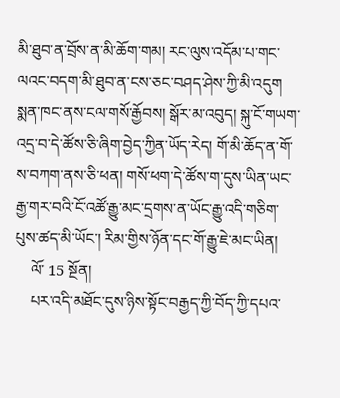མི་ཐུབ་ན་བྲོས་ན་མི་ཆོག་གམ། རང་ལུས་འདོམ་པ་གང་ལའང་བདག་མི་ཐུབ་ན་ངས་ཅང་བཤད་ཤེས་ཀྱི་མི་འདུག སྨན་ཁང་ནས་ངལ་གསོ་རྒྱོབས། སྒོར་མ་འབུད། སྐུ་ངོ་གཡག་འདྲ་བ་དེ་ཚོས་ཅི་ཞིག་བྱེད་ཀྱིན་ཡོད་རེད། གོ་མི་ཆོད་ན་གོ་ས་བཀག་ནས་ཅི་ཕན། གསོ་ཕག་དེ་ཚོས་ག་དུས་ཡིན་ཡང་རྒྱ་གར་བའི་ངོ་འཚོ་རྒྱུ་མང་དྲགས་ན་ཡོང་རྒྱུ་འདི་གཅིག་པུས་ཚད་མི་ཡོང་། རིམ་གྱིས་ཉོན་དང་གོ་རྒྱུ་ཇེ་མང་ཡིན།
    ལོ་ 15 སྔོན།
    པར་འདི་མཐོང་དུས་ཉིས་སྟོང་བརྒྱད་ཀྱི་བོད་ཀྱི་དཔའ་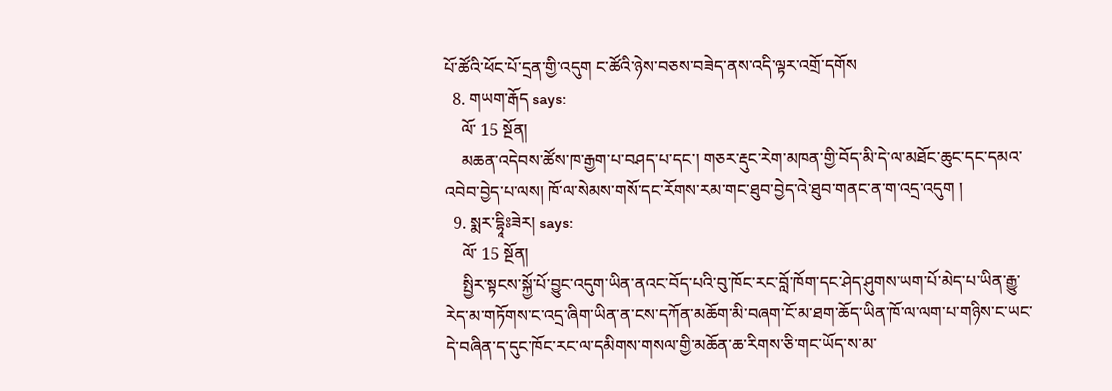པོ་ཚོའི་ཕོང་པོ་དྲན་གྱི་འདུག ང་ཚོའི་ཉེས་བཅས་བཟེད་ནས་འདི་ལྟར་འགྲོ་དགོས
  8. གཡག་རྒོད says:
    ལོ་ 15 སྔོན།
    མཆན་འདེབས་ཚོས་ཁ་རྒྱག་པ་བཤད་པ་དང་། གཅར་རྡུང་རེག་མཁན་གྱི་བོད་མི་དེ་ལ་མཐོང་ཆུང་དང་དམའ་འབེབ་བྱེད་པ་ལས། ཁོ་ལ་སེམས་གསོ་དང་རོགས་རམ་གང་ཐུབ་བྱེད་འེ་ཐུབ་གནང་ན་ག་འདྲ་འདུག །
  9. སྨར་དྷཱིཿཟེར། says:
    ལོ་ 15 སྔོན།
    སྤྱིར་སྟངས་སྐྱོ་པོ་བྱུང་འདུག་ཡིན་ནའང་བོད་པའི་བུ་ཁོང་རང་བློ་ཁོག་དང་ཤེད་ཤུགས་ཡག་པོ་མེད་པ་ཡིན་རྒྱུ་རེད་མ་གཏོགས་ང་འདྲ་ཞིག་ཡིན་ན་ངས་དཀོན་མཆོག་མི་བཞག་ངོ་མ་ཐག་ཆོད་ཡིན་ཁོ་ལ་ལག་པ་གཉིས་ང་ཡང་དེ་བཞིན་ད་དུང་ཁོང་རང་ལ་དམིགས་གསལ་གྱི་མཆོན་ཆ་རིགས་ཅི་གང་ཡོད་ས་མ་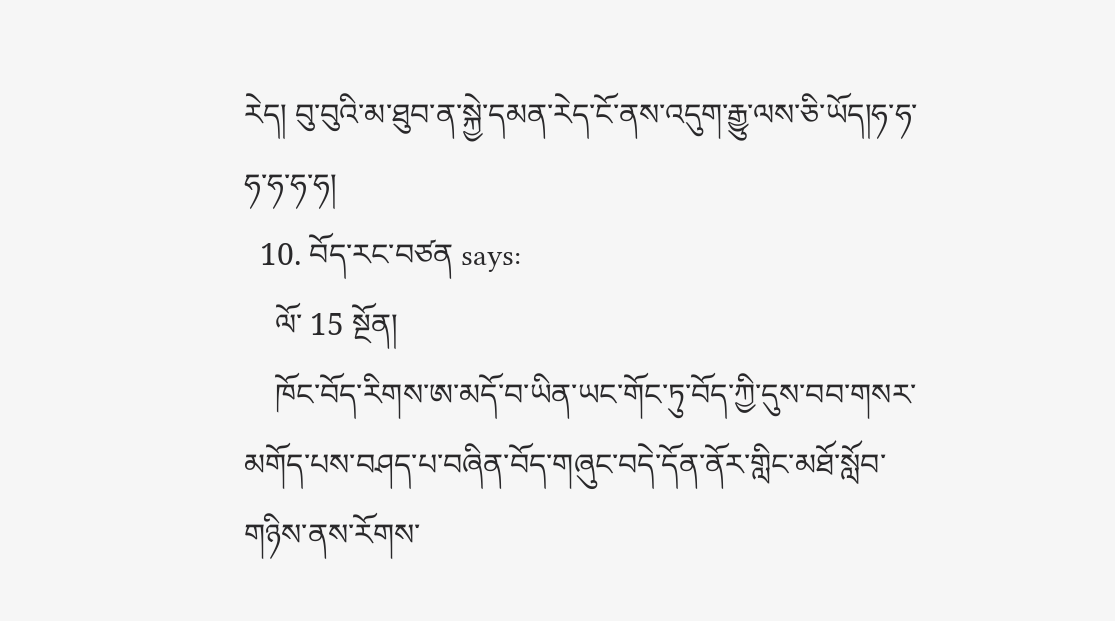རེད། བུ་བུའི་མ་ཐུབ་ན་སྐྱེ་དམན་རེད་ངོ་ནས་འདུག་རྒྱུ་ལས་ཅི་ཡོད།ཧ་ཧ་ཧ་ཧ་ཧ་ཧ།
  10. བོད་རང་བཙན says:
    ལོ་ 15 སྔོན།
    ཁོང་བོད་རིགས་ཨ་མདོ་བ་ཡིན་ཡང་གོང་ཏུ་བོད་ཀྱི་དུས་བབ་གསར་མགོད་པས་བཤད་པ་བཞིན་བོད་གཞུང་བདེ་དོན་ནོར་གླིང་མཐོ་སློབ་གཉིས་ནས་རོགས་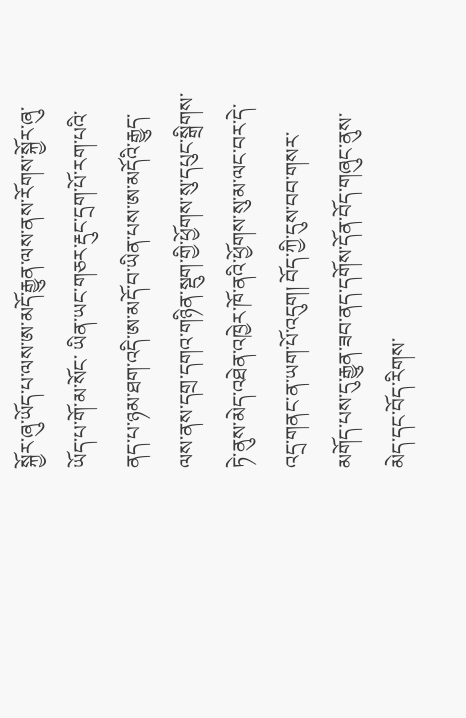སྐྱོར་ཞུ་ཡོད་པ་ལས་ཨ་མདོ་རྒྱུན་ལས་ནས་རོགས་སྐྱོར་ཞུ་ཡོད་པ་གོ་མ་སོང་ ཡིན་ཡང་གཅར་རྡུང་དྲག་པོ་རག་པའི་ནད་པ་ཉམ་ཐག་འདི་ཨ་མདོ་བ་ཡིན་པས་ཨ་མདོའི་རྒྱུད་ལས་ནས་དགྲ་དགའ་གཉིན་སྡུག་གྱི་ཕྱོགས་སུ་དཔུང་སྒྲིགས་ཏེ་ནུས་མེད་འཐེན་འཁྱེར་ཁོ་ནའི་ཕྱོགས་སུ་མ་ལང་བར་དེ་འདྲ་གནང་ན་ཡག་པོ་འདུག། བོད་ཀྱི་དུས་བབ་གསར་མགོད་པས་དུ་རྒྱུན་ཟབ་ནད་དགོས་དོན་བོད་གཞུང་ནུས་མེད་དང་བོད་རིགས་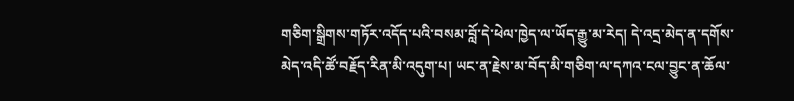གཅིག་སྒྲིགས་གཏོར་འདོད་པའི་བསམ་བློ་དེ་ཕེལ་ཁྱེད་ལ་ཡོད་རྒྱུ་མ་རེད། དེ་འདྲ་མེད་ན་དགོས་མེད་འདི་ཚོ་བརྗོད་རིན་མི་འདུག་པ། ཡང་ན་རྗེས་མ་བོད་མི་གཅིག་ལ་དཀའ་ངལ་བྱུང་ན་ཆོལ་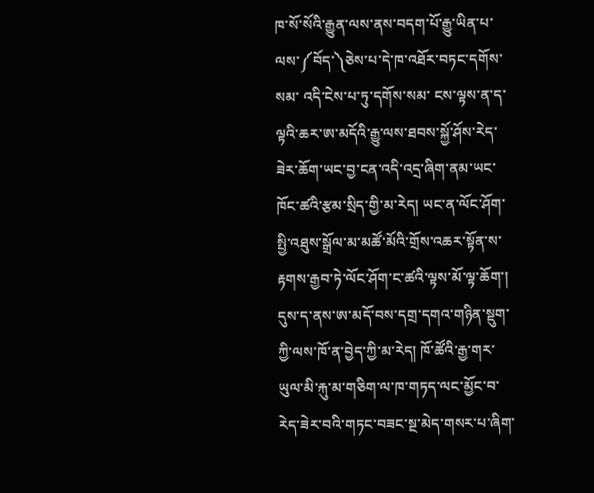ཁ་སོ་སོའི་རྒྱུན་ལས་ནས་བདག་པོ་རྒྱུ་ཡིན་པ་ལས་༼བོད་༽ཅེས་པ་དེ་ཁ་འཐོར་བཏང་དགོས་སམ་ འདི་ངེས་པ་ཏུ་དགོས་སམ་ ངས་ལྟས་ན་ད་ལྟའི་ཆར་ཨ་མདོའི་རྒྱུ་ལས་ཐབས་སྐྱོ་ཤོས་རེད་ཟེར་ཆོག་ཡང་བྱ་ངན་འདི་འདྲ་ཞིག་ནམ་ཡང་ཁོང་ཚའི་རྩམ་སྲིད་གྱི་མ་རེད། ཡང་ན་ལོང་ཤོག་སྤྱི་འཐུས་སྒྲོལ་མ་མཚོ་མོའི་གྲོས་འཆར་སྟོན་ས་རྟགས་རྒྱབ་ཏེ་ལོང་ཤོག་ང་ཚའི་ལྟས་མོ་ལྟ་ཆོག་། དུས་ད་ནས་ཨ་མདོ་བས་དགྲ་དགའ་གཉིན་སྡུག་ཀྱི་ལས་ཁོ་ན་བྱེད་ཀྱི་མ་རེད། ཁོ་ཚོའི་རྒྱ་གར་ཡུལ་མི་རྐུ་མ་གཅིག་ལ་ཁ་གཏད་ལང་མྱོང་བ་རེད་ཟེར་བའི་གཏང་བཟང་སྔ་མེད་གསར་པ་ཞིག་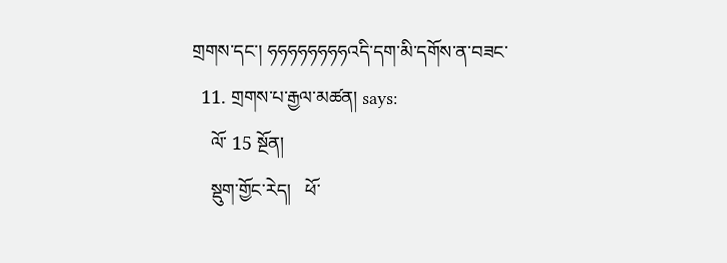གྲགས་དང་། ཧཧཧཧཧཧཧཧའདི་དག་མི་དགོས་ན་བཟང་
  11. གྲགས་པ་རྒྱལ་མཚན། says:
    ལོ་ 15 སྔོན།
    སྡུག་གྱོང་རེད།   ཕོ་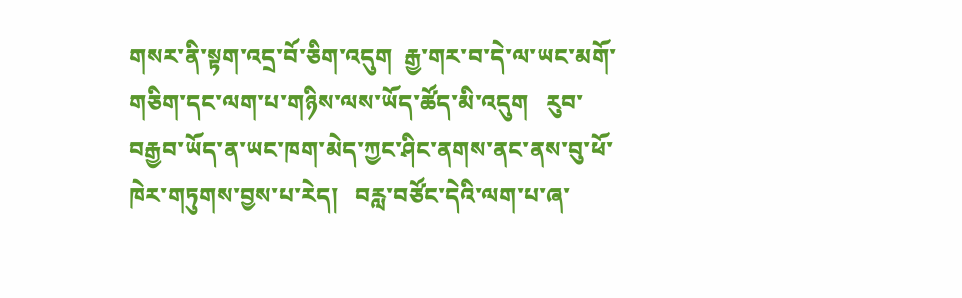གསར་ནི་སྟག་འདྲ་བོ་ཅིག་འདུག  རྒྱ་གར་བ་དེ་ལ་ཡང་མགོ་གཅིག་དང་ལག་པ་གཉིས་ལས་ཡོད་ཚོད་མི་འདུག   རུབ་བརྒྱབ་ཡོད་ན་ཡང་ཁག་མེད་ཀྱང་ཤིང་ནགས་ནང་ནས་བུ་ཕོ་ཁེར་གཏུགས་བྱས་པ་རེད།   བརླ་བཙོང་དེའི་ལག་པ་ཞ་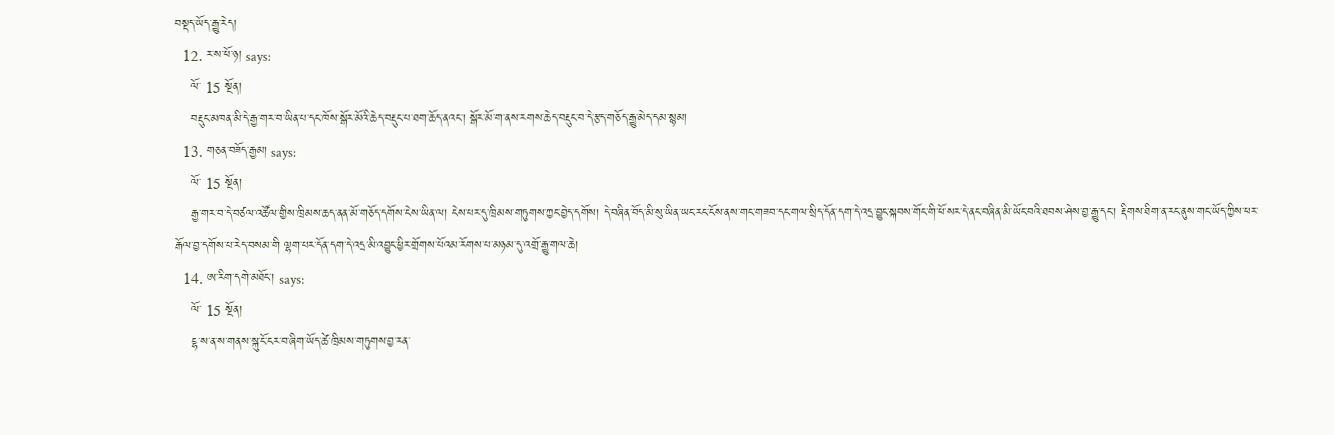བསྡད་ཡོད་རྒྱུ་རེད།
  12. ར་ས་ཕོ་ཉ། says:
    ལོ་ 15 སྔོན།
    བརྡུང་མཁན་མི་དེ་རྒྱ་གར་བ་ཡིན་པ་དང་ཁོས་སྒོར་མོའི་ཆེད་བརྡུང་པ་ཐག་ཆོད་ནའང་། སྒོར་མོ་ག་ནས་རགས་ཆེད་བརྡུང་བ་དེ་རྩད་གཅོད་རྒྱུ་མེད་དམ་སྙམ།
  13. གཅན་བཟོད་རྒྱམ། says:
    ལོ་ 15 སྔོན།
    རྒྱ་གར་བ་དེ་བཙལ་འཚོལ་གྱིས་ཁྲིམས་ཆད་ནན་མོ་གཅོད་དགོས་ངེས་ཡིན་ལ། ངེས་པར་དུ་ཁྲིམས་གཏུགས་ཀྱང་བྱེད་དགོས། དེ་བཞིན་བོད་མི་སུ་ཡིན་ཡང་རང་ངོས་ནས་གང་གཟབ་དང་གལ་སྲིད་དོན་དག་དེ་འདྲ་བྱུང་སྐབས་གོང་གི་ཕོ་སར་དེ་ནང་བཞིན་མི་ཡོང་བའི་ཐབས་ཤེས་བྱ་རྒྱུ་དང་། རྡིགས་ཐིག་ན་རང་ནུས་གང་ཡོད་ཀྱིས་ཕར་རྒོལ་བྱ་དགོས་པ་རེད་བསམ་གི ལྷག་པར་དོན་དག་དེ་འདྲ་མི་འབྱུང་ཕྱིར་གྲོགས་པོའམ་རོགས་པ་མཉམ་དུ་འགྲོ་རྒྱུ་གལ་ཆེ།
  14. ཨ་རིག་དགེ་མཐོང་། says:
    ལོ་ 15 སྔོན།
    ངྷ་ས་ན་ས་གནས་སྐུ་ངོ་ངར་བ་ཞིག་ཡོད་ཚེ་ཁྲིམས་གཏུགས་བྱ་རན་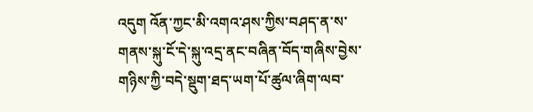འདུག འོན་ཀྱང་མི་འགའ་ཤས་ཀྱིས་བཤད་ན་ས་གནས་སྐུ་ངོ་དེ་སྐུ་འདྲ་ནང་བཞིན་བོད་གཞིས་བྱེས་གཉིས་ཀྱི་བདེ་སྡུག་ཐད་ཡག་པོ་ཚུལ་ཞིག་ལབ་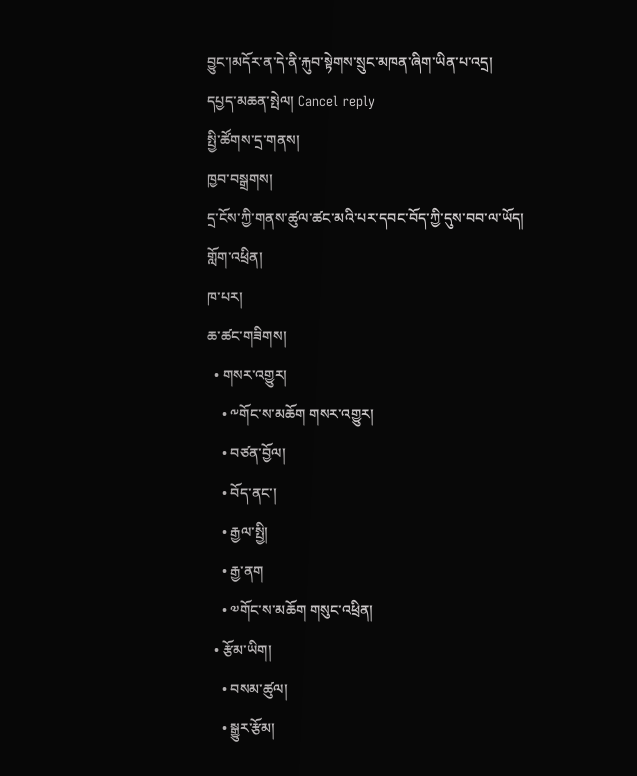བྱུང་།མདོར་ན་དེ་ནི་རྐུབ་སྟེགས་སྲུང་མཁན་ཞིག་ཡིན་པ་འདྲ།
དཔྱད་མཆན་སྤེལ། Cancel reply
སྤྱི་ཚོགས་དྲ་གནས།
ཁྱབ་བསྒྲགས།
དྲ་ངོས་ཀྱི་གནས་ཚུལ་ཚང་མའི་པར་དབང་བོད་ཀྱི་དུས་བབ་ལ་ཡོད།
གློག་འཕྲིན།
ཁ་པར།
ཆ་ཚང་གཟིགས།
  • གསར་འགྱུར།
    • ༸གོང་ས་མཆོག གསར་འགྱུར།
    • བཙན་བྱོལ།
    • བོད་ནང་།
    • རྒྱལ་སྤྱི།
    • རྒྱ་ནག
    • ༧གོང་ས་མཆོག གསུང་འཕྲིན།
  • རྩོམ་ཡིག།
    • བསམ་ཚུལ།
    • སྒྱུར་རྩོམ།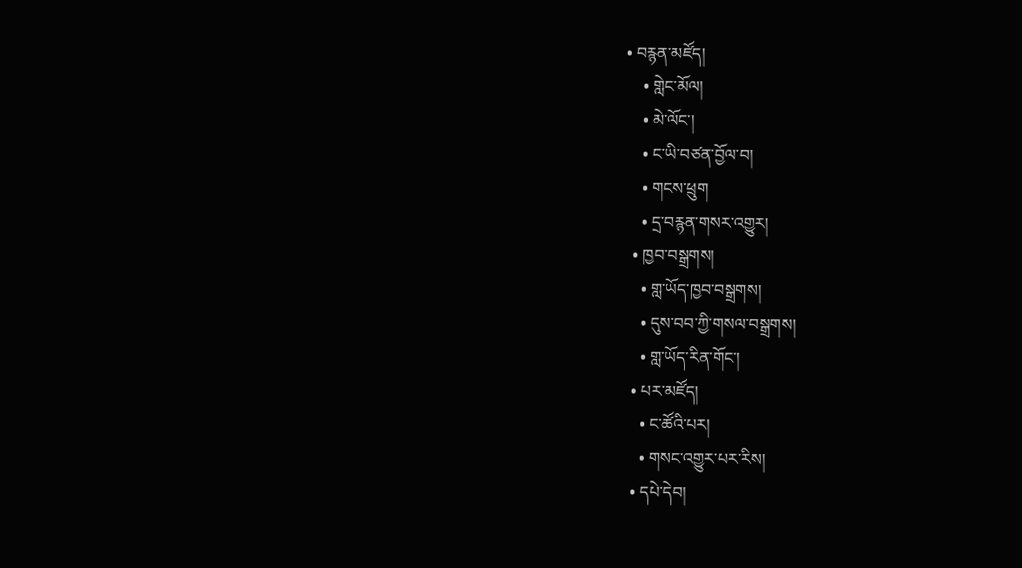• བརྙན་མཛོད།
    • གླེང་མོལ།
    • མེ་ལོང་།
    • ང་ཡི་བཙན་བྱོལ་བ།
    • གངས་ཕྲུག
    • དྲ་བརྙན་གསར་འགྱུར།
  • ཁྱབ་བསྒྲགས།
    • གླ་ཡོད་ཁྱབ་བསྒྲགས།
    • དུས་བབ་ཀྱི་གསལ་བསྒྲགས།
    • གླ་ཡོད་རིན་གོང་།
  • པར་མཛོད།
    • ང་ཚོའི་པར།
    • གསང་འགྱུར་པར་རིས།
  • དཔེ་དེབ།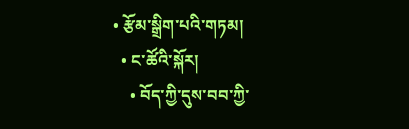• རྩོམ་སྒྲིག་པའི་གཏམ།
  • ང་ཚོའི་སྐོར།
    • བོད་ཀྱི་དུས་བབ་ཀྱི་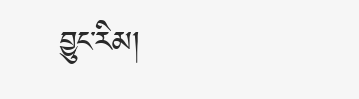བྱུང་རིམ།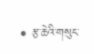• རྩ་ཆེའི་གསུང་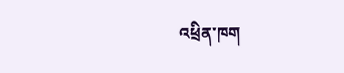འཕྲིན་ཁག